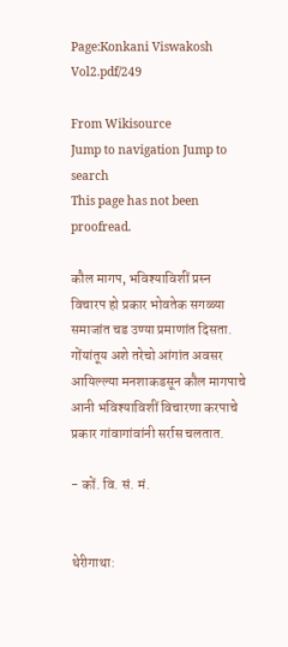Page:Konkani Viswakosh Vol2.pdf/249

From Wikisource
Jump to navigation Jump to search
This page has not been proofread.

कौल मागप, भविश्याविशीं प्रस्न विचारप हो प्रकार भोवतेक सगळ्या समाजांत चड उण्या प्रमाणांत दिसता. गोंयांतूय अशे तरेचो आंगांत अवसर आयिल्ल्या मनशाकडसून कौल मागपाचे आनी भविश्याविशीं विचारणा करपाचे प्रकार गांवागांवांनी सर्रास चलतात.

- कों. वि. सं. मं.


थेरीगाथा: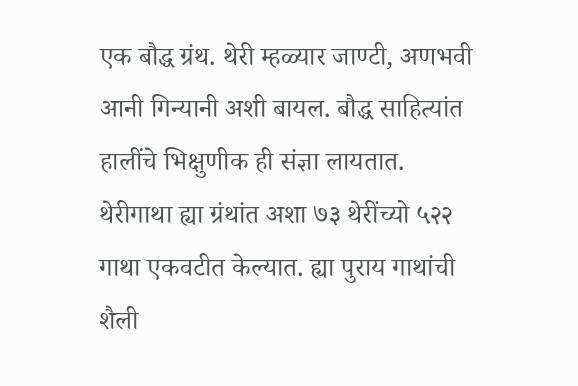एक बौद्ध ग्रंथ. थेरी म्हळ्यार जाण्टी, अणभवी आनी गिन्यानी अशी बायल. बौद्ध साहित्यांत हालींचे भिक्षुणीक ही संज्ञा लायतात. थेरीगाथा ह्या ग्रंथांत अशा ७३ थेरींच्यो ५२२ गाथा एकवटीत केल्यात. ह्या पुराय गाथांची शैली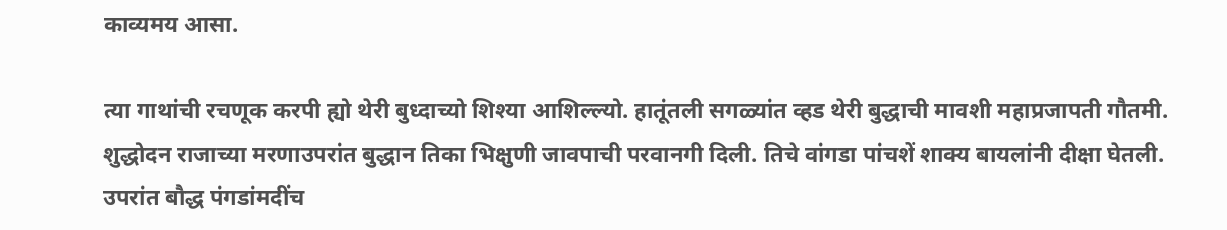काव्यमय आसा.

त्या गाथांची रचणूक करपी ह्यो थेरी बुध्दाच्यो शिश्या आशिल्ल्यो. हातूंतली सगळ्यांत व्हड थेरी बुद्धाची मावशी महाप्रजापती गौतमी. शुद्धोदन राजाच्या मरणाउपरांत बुद्धान तिका भिक्षुणी जावपाची परवानगी दिली. तिचे वांगडा पांचशें शाक्य बायलांनी दीक्षा घेतली. उपरांत बौद्ध पंगडांमदींच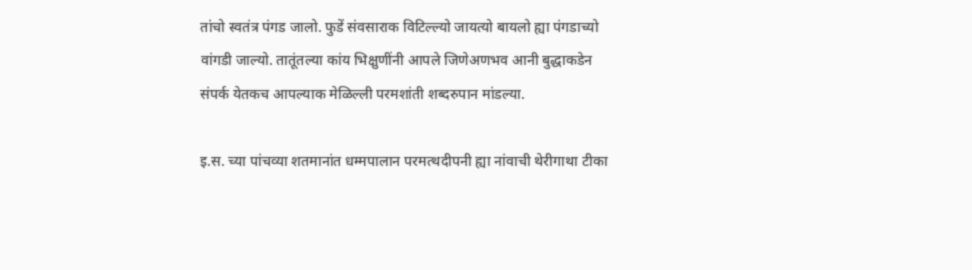तांचो स्वतंत्र पंगड जालो. फुडें संवसाराक विटिल्ल्यो जायत्यो बायलो ह्या पंगडाच्यो वांगडी जाल्यो. तातूंतल्या कांय भिक्षुणींनी आपले जिणेअणभव आनी बुद्धाकडेन संपर्क येतकच आपल्याक मेळिल्ली परमशांती शब्दरुपान मांडल्या.

इ.स. च्या पांचव्या शतमानांत धम्मपालान परमत्थदीपनी ह्या नांवाची थेरीगाथा टीका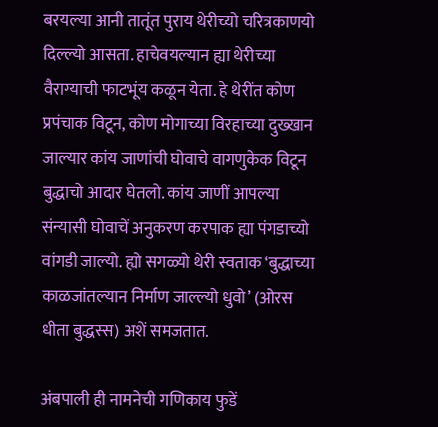बरयल्या आनी तातूंत पुराय थेरीच्यो चरित्रकाणयो दिल्ल्यो आसता. हाचेवयल्यान ह्या थेरीच्या वैराग्याची फाटभूंय कळून येता. हे थेरींत कोण प्रपंचाक विटून, कोण मोगाच्या विरहाच्या दुख्खान जाल्यार कांय जाणांची घोवाचे वागणुकेक विटून बुद्धाचो आदार घेतलो. कांय जाणीं आपल्या संन्यासी घोवाचें अनुकरण करपाक ह्या पंगडाच्यो वांगडी जाल्यो. ह्यो सगळ्यो थेरी स्वताक ‘बुद्धाच्या काळजांतल्यान निर्माण जाल्ल्यो धुवो’ (ओरस धीता बुद्धस्स) अशें समजतात.

अंबपाली ही नामनेची गणिकाय फुडें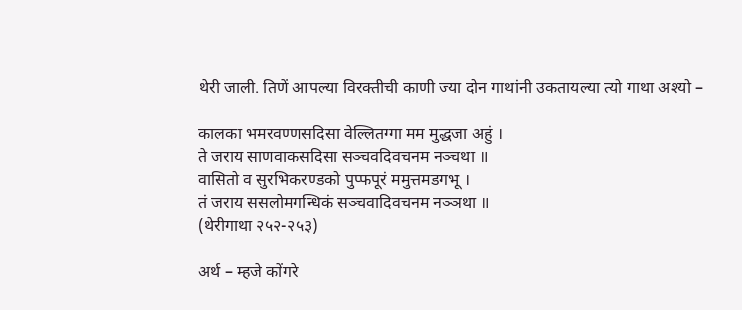थेरी जाली. तिणें आपल्या विरक्तीची काणी ज्या दोन गाथांनी उकतायल्या त्यो गाथा अश्यो –

कालका भमरवण्णसदिसा वेल्लितग्गा मम मुद्धजा अहुं ।
ते जराय साणवाकसदिसा सञ्चवदिवचनम नञ्चथा ॥
वासितो व सुरभिकरण्डको पुप्फपूरं ममुत्तमडगभू ।
तं जराय ससलोमगन्धिकं सञ्चवादिवचनम नञ्ञथा ॥
(थेरीगाथा २५२-२५३)

अर्थ – म्हजे कोंगरे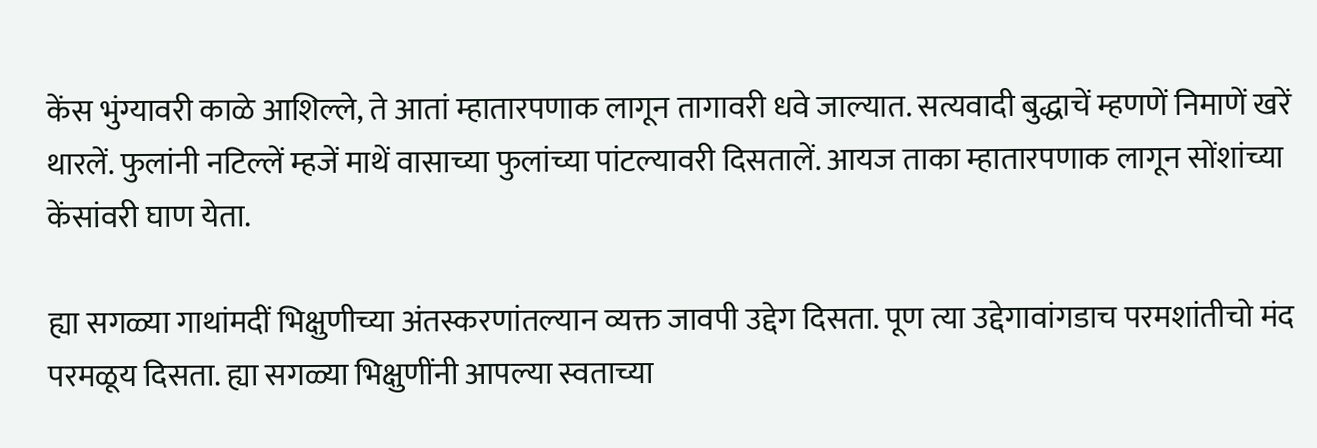केंस भुंग्यावरी काळे आशिल्ले, ते आतां म्हातारपणाक लागून तागावरी धवे जाल्यात. सत्यवादी बुद्धाचें म्हणणें निमाणें खरें थारलें. फुलांनी नटिल्लें म्हजें माथें वासाच्या फुलांच्या पांटल्यावरी दिसतालें. आयज ताका म्हातारपणाक लागून सोंशांच्या केंसांवरी घाण येता.

ह्या सगळ्या गाथांमदीं भिक्षुणीच्या अंतस्करणांतल्यान व्यक्त जावपी उद्देग दिसता. पूण त्या उद्देगावांगडाच परमशांतीचो मंद परमळूय दिसता. ह्या सगळ्या भिक्षुणींनी आपल्या स्वताच्या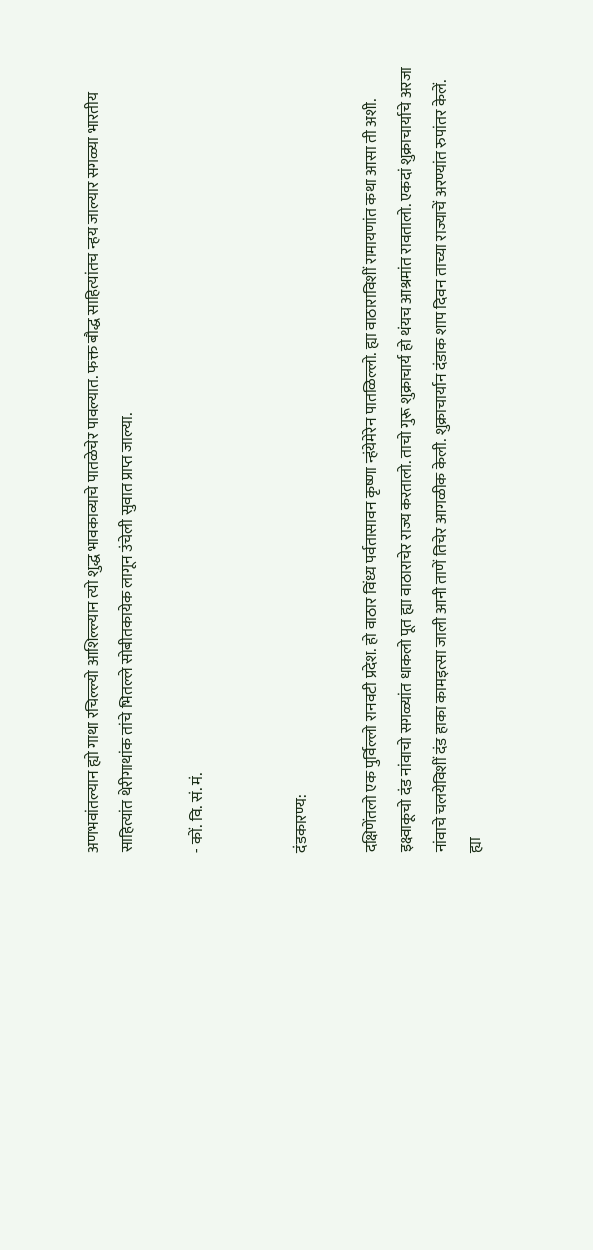अणभवांतल्यान ह्यो गाथा रचिल्ल्यो आशिल्ल्यान त्यो शुद्ध भावकाव्याचे पातळेचेर पावल्यात. फक्त बौद्ध साहित्यांतच न्हय जाल्यार सगळ्या भारतीय साहित्यांत थेरीगाथांक तांचे भितल्ले सोबीतकायेक लागून उंचेली सुवात प्राप्त जाल्या.

- कों. वि. सं. मं.


दंडकारण्य:

दक्षिणेंतलो एक पुर्विल्लो रानवटी प्रदेश. हो वाठार विंध्य पर्वतासावन कृष्णा न्हंयेमेरेन पातळिल्लो. ह्या वाठाराविशीं रामायणांत कथा आसा ती अशी. इक्ष्वाकूचो दंड नांवाचो सगळ्यांत धाकलो पूत ह्या वाठाराचेर राज्य करतालो. ताचो गुरू शुक्राचार्य हो थंयच आश्रमांत रावतालो. एकदां शुक्राचार्याचे अरजा नांवाचे चलयेविशीं दंड हाका कामइत्सा जाली आनी ताणें तिचेर आगळीक केली. शुक्राचार्यान दंडाक शाप दिवन ताच्या राज्याचें अरण्यांत रुपांतर केलें. ह्या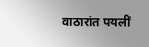वाठारांत पयलीं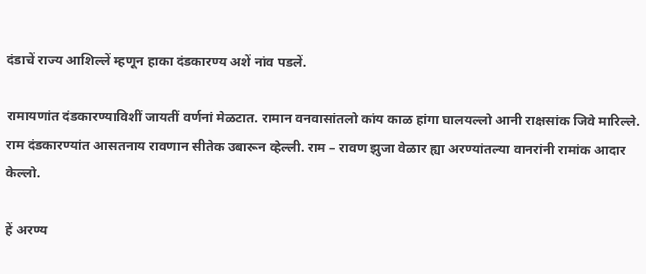दंडाचें राज्य आशिल्लें म्हणून हाका दंडकारण्य अशें नांव पडलें.

रामायणांत दंडकारण्याविशीं जायतीं वर्णनां मेळटात. रामान वनवासांतलो कांय काळ हांगा घालयल्लो आनी राक्षसांक जिवे मारिल्ले. राम दंडकारण्यांत आसतनाय रावणान सीतेक उबारून व्हेल्ली. राम – रावण झुजा वेळार ह्या अरण्यांतल्या वानरांनी रामांक आदार केल्लो.

हें अरण्य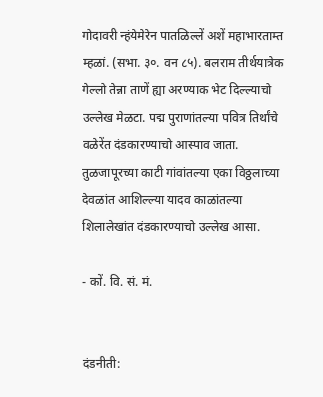गोदावरी न्हंयेमेरेन पातळिल्लें अशें महाभारताम्त म्हळां. (सभा. ३०. वन ८५). बलराम तीर्थयात्रेक गेल्लो तेन्ना ताणें ह्या अरण्याक भेट दिल्ल्याचो उल्लेख मेळटा. पद्म पुराणांतल्या पवित्र तिर्थांचे वळेरेंत दंडकारण्याचो आस्पाव जाता. तुळजापूरच्या काटी गांवांतल्या एका विठ्ठलाच्या देवळांत आशिल्ल्या यादव काळांतल्या शिलालेखांत दंडकारण्याचो उल्लेख आसा.

- कों. वि. सं. मं.


दंडनीती: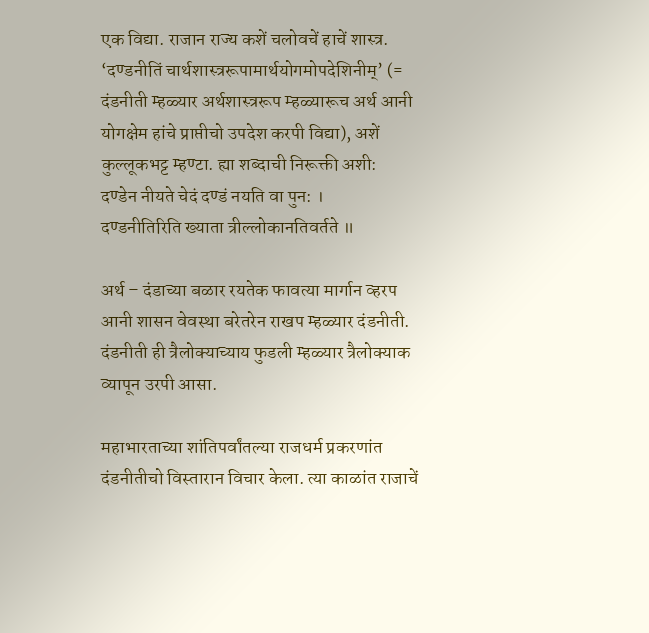एक विद्या. राजान राज्य कशें चलोवचें हाचें शास्त्र. ‘दण्डनीतिं चार्थशास्त्ररूपामार्थयोगमोपदेशिनीम्‌’ (= दंडनीती म्हळ्यार अर्थशास्त्ररूप म्हळ्यारूच अर्थ आनी योगक्षेम हांचे प्राप्तीचो उपदेश करपी विद्या), अशें कुल्लूकभट्ट म्हण्टा. ह्या शब्दाची निरूक्ती अशी:
दण्डेन नीयते चेदं दण्डं नयति वा पुन: ।
दण्डनीतिरिति ख्याता त्रील्लोकानतिवर्तते ॥

अर्थ – दंडाच्या बळार रयतेक फावत्या मार्गान व्हरप आनी शासन वेवस्था बरेतरेन राखप म्हळ्यार दंडनीती. दंडनीती ही त्रैलोक्याच्याय फुडली म्हळ्यार त्रैलोक्याक व्यापून उरपी आसा.

महाभारताच्या शांतिपर्वांतल्या राजधर्म प्रकरणांत दंडनीतीचो विस्तारान विचार केला. त्या काळांत राजाचें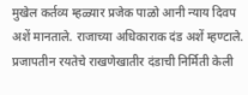मुखेल कर्तव्य म्हळ्यार प्रजेक पाळो आनी न्याय दिवप अशें मानताले. राजाच्या अधिकाराक दंड अशें म्हण्टाले. प्रजापतीन रयतेचे राखणेखातीर दंडाची निर्मिती केली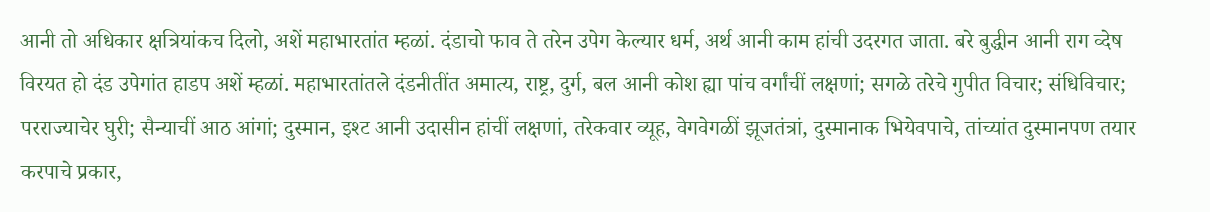आनी तो अधिकार क्षत्रियांकच दिलो, अशें महाभारतांत म्हळां. दंडाचो फाव ते तरेन उपेग केल्यार धर्म, अर्थ आनी काम हांची उदरगत जाता. बरे बुद्धीन आनी राग व्देष विरयत हो दंड उपेगांत हाडप अशें म्हळां. महाभारतांतले दंडनीतींत अमात्य, राष्ट्र, दुर्ग, बल आनी कोश ह्या पांच वर्गांचीं लक्षणां; सगळे तरेचे गुपीत विचार; संधिविचार; परराज्याचेर घुरी; सैन्याचीं आठ आंगां; दुस्मान, इश्ट आनी उदासीन हांचीं लक्षणां, तरेकवार व्यूह, वेगवेगळीं झूजतंत्रां, दुस्मानाक भियेवपाचे, तांच्यांत दुस्मानपण तयार करपाचे प्रकार,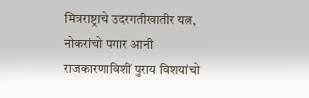मित्रराष्ट्राचे उदरगतीखातीर यत्न, नोकरांचो पगार आनी राजकारणाविशीं पुराय विशयांचो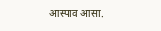आस्पाव आसा.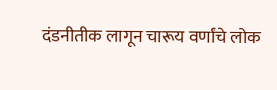दंडनीतीक लागून चारूय वर्णांचे लोक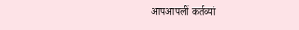आपआपलीं कर्तव्यां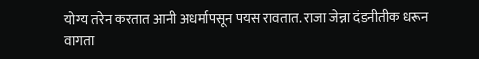योग्य तरेन करतात आनी अधर्मापसून पयस रावतात. राजा जेन्ना दंडनीतीक धरून वागता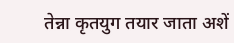तेन्ना कृतयुग तयार जाता अशें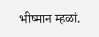भीष्मान म्हळां.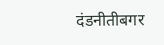दंडनीतीबगर